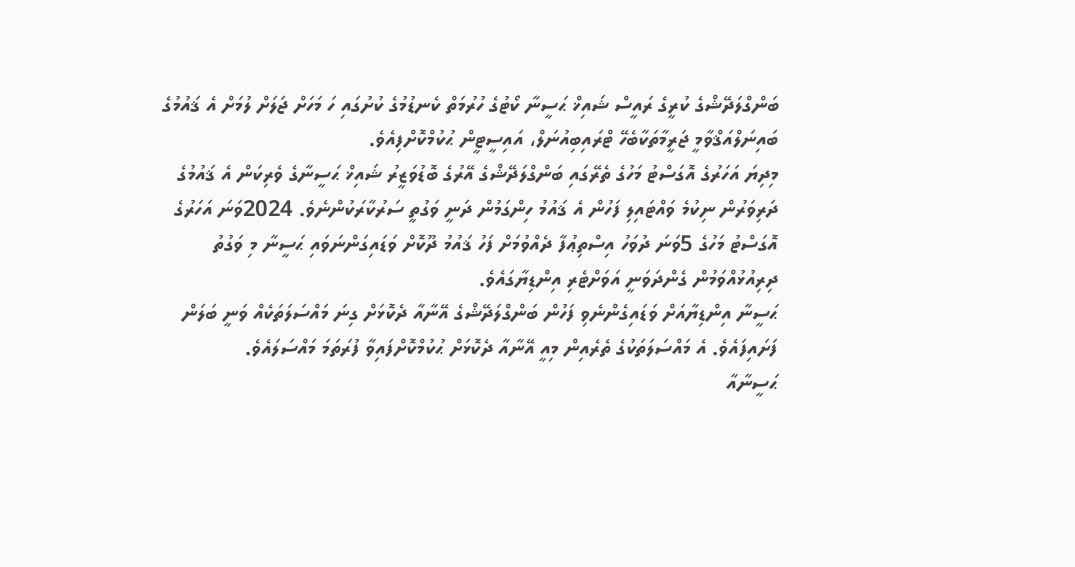ބަންގްލަދޭޝްގެ ކުރީގެ ރައީސް ޝައިޚް ޙަސީނާ ކޯޓުގެ ހުރުމަތް ކެނޑުމުގެ ކުށުގައި ހަ މަހަށް ޖަލަށް ލުމަށް އެ ޤައުމުގެ ބައިނަލްއަޤްވާމީ ޖަރީމާތަކާބެހޭ ޓްރައިބިއުނަލް، އައިސީޓީން ޙުކުމްކޮށްފިއެވެ.
މިދިޔަ އަހަރުގެ އޮގަސްޓު މަހުގެ ތެރޭގައި ބަންގްލަދޭޝްގެ އޭރުގެ ބޮޑުވަޒީރު ޝައިޚް ޙަސީނާގެ ވެރިކަން އެ ޤައުމުގެ ދަރިވަރުން ނިކުމެ ވައްޓައިލި ފަހުން އެ ޤައުމު ހިންގަމުން ދަނީ ވަގުތީ ސަރުކާރަކުންނެވެ. 2024ވަނަ އަހަރުގެ އޮގަސްޓު މަހުގެ 5ވަނަ ދުވަހު އިސްތިޢުފާ ދެއްވުމަށް ފަހު ޤައުމު ދޫކޮށް ވަޑައިގަންނަވައި ޙަސީނާ މި ވަގުތު ދިރިއުޅުއްވަމުން ގެންދަވަނީ އަވަށްޓެރި އިންޑިޔާގައެވެ.
ޙަސީނާ އިންޑިޔާއަށް ވަޑައިގެންނެވި ފަހުން ބަންގްލަދޭޝްގެ އޭނާއާ ދެކޮޅަށް ގިނަ މައްސަލަތަކެއް ވަނީ ބަލަން ފަށައިފައެވެ. އެ މައްސަލަތަކުގެ ތެރެއިން މިއީ އޭނާއާ ދެކޮޅަށް ޙުކުމްކޮށްފައިވާ ފުރަތަމަ މައްސަލައެވެ.
ޙަސީނާއާ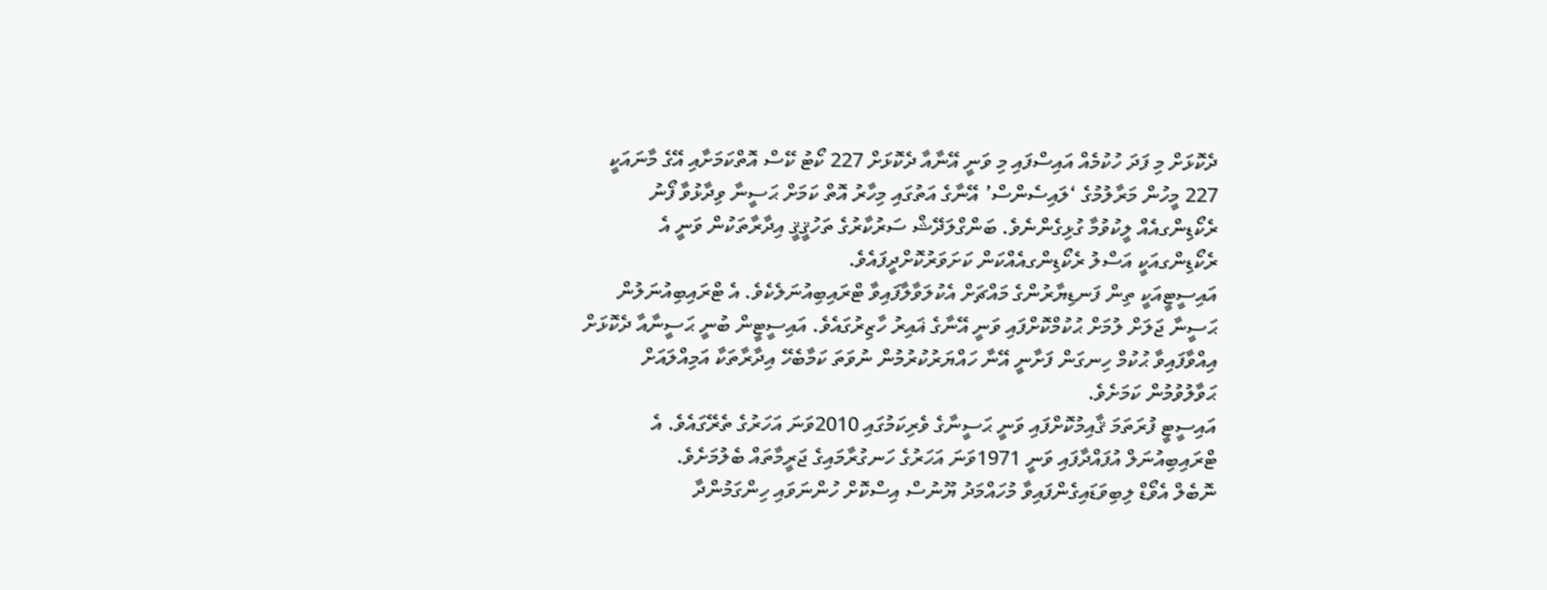ދެކޮޅަށް މި ފަދަ ހުކުމެއް އައިސްފައި މި ވަނީ އޭނާއާ ދެކޮޅަށް 227 ކޯޓު ކޭސް އޮތްކަމަށާއި އޭގެ މާނައަކީ 227 މީހުން މަރާލުމުގެ ‘ލައިސެންސް’ އޭނާގެ އަތުގައި މިހާރު އޮތް ކަމަށް ޙަސީނާ ވިދާޅުވާ ފޯނު ރެކޯޑިންގއެއް ލީކުވުމާ ގުޅިގެންނެވެ. ބަންގްލަދޭޝް ސަރުކާރުގެ ތަހުޤީޤީ އިދާރާތަކުން ވަނީ އެ ރެކޯޑިންގއަކީ އަސްލު ރެކޯޑިންގއެއްކަން ކަށަވަރުކޮށްދީފައެވެ.
އައިސީޓީއަކީ ތިން ފަނޑިޔާރުންގެ މައްޗަށް އެކުލަވާލާފައިވާ ޓްރައިބިއުނަލެކެވެ. އެ ޓްރައިބިއުނަލުން ޙަސީނާ ޖަލަށް ލުމަށް ޙުކުމްކޮށްފައި ވަނީ އޭނާގެ ޣައިރު ހާޒިރުގައެވެ. އައިސީޓީން ބުނީ ޙަސީނާއާ ދެކޮޅަށް އިއްވާފައިވާ ޙުކުމް ހިނގަން ފަށާނީ އޭނާ ހައްޔަރުކުރުމުން ނުވަތަ ކަމާބެހޭ އިދާރާތަކާ އަމިއްލައަށް ޙަވާލުވުމުން ކަމަށެވެ.
އައިސީޓީ ފުރަތަމަ ޤާއިމުކޮށްފައި ވަނީ ޙަސީނާގެ ވެރިކަމުގައި 2010ވަނަ އަހަރުގެ ތެރޭގައެވެ. އެ ޓްރައިބިއުނަލް އުފައްދާފައި ވަނީ 1971ވަނަ އަހަރުގެ ހަނގުރާމައިގެ ޖަރީމާތައް ބެލުމަށެވެ.
ނޮބެލް އެވޯޑް ލިބިވަޑައިގެންފައިވާ މުހައްމަދު ޔޫނުސް އިސްކޮށް ހުންނަވައި ހިންގަމުންދާ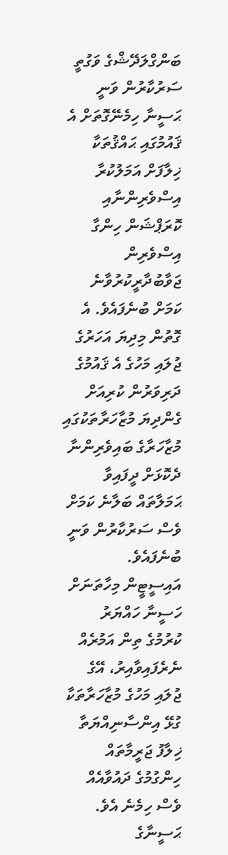ބަންގްލަދޭޝްގެ ވަގުތީ ސަރުކާރުން ވަނީ ޙަސީނާ ހިމެނޭގޮތަށް އެ ޤައުމުގައި ޙައްޤުތަކާ ޚިލާފަށް އަމަލުކުރާ އިސްވެރިންނާއި ކޮރަޕްޝަން ހިންގާ އިސްވެރިން ޖަވާބުދާރީކުރުވާނެ ކަމަށް ބުނެފައެވެ. އެ ގޮތުން މިދިޔަ އަހަރުގެ ޖުލައި މަހުގެ އެ ޤައުމުގެ ދަރިވަރުން ކުރިއަށް ގެންދިޔަ މުޒާހަރާތަކުގައި މުޒާހަރާގެ ބައިވެރިންނާ ދެކޮޅަށް ދީފައިވާ ޙަމަލާތައް ބަލާނެ ކަމަށް ވެސް ސަރުކާރުން ވަނީ ބުނެފައެވެ.
އައިސީޓީން މިހާތަނަށް ހަސީނާ ހައްޔަރު ކުރުމުގެ ތިން އަމުރެއް ނެރެފައިވާއިރު، އޭގެ ޖުލައި މަހުގެ މުޒާހަރާތަކާ ގުޅޭ އިންސާނިއްޔަތާ ޚިލާފު ޖަރީމާތައް ހިންގުމުގެ ދައުވާއެއް ވެސް ހިމެނެ އެވެ. ޙަސީނާގެ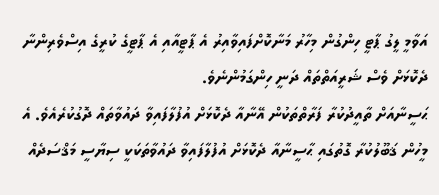އަވާމީ ލީގު ޕާޓީ ހިންގުން މިހާރު މަނާކޮށްފައިވާއިރު އެ ޕާޓީއާއި އެ ޕާޓީގެ ކުރީގެ އިސްވެރިންނާ ދެކޮޅަށް ވެސް ޝަރީއަތްތައް ދަނީ ހިންގަމުންނެވެ.
ޙަސީނާއަށް ތާއީދުކުރާ ފަރާތްތަކުން އޭނާއާ ދެކޮޅަށް އުފުލާފައިވާ ދައުވާތައް ދޮގުކުރެއެވެ. އެ މީހުން ޤަބޫލުކުރާ ގޮތުގައި ޙާސީނާއާ ދެކޮޅަށް އުފުލާފައިވާ ދައުވާތަކަކީ ސިޔާސީ މަޤްސަދެއް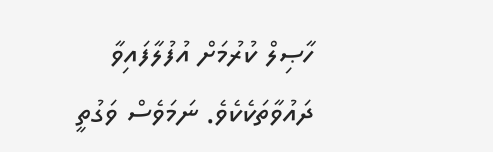ހާޞިލް ކުރުމަށް އުފުލާފައިވާ ދައުވާތަކެކެވެ. ނަމަވެސް ވަގުތީ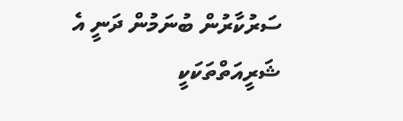ސަރުކާރުން ބުނަމުން ދަނީ އެ ޝަރީއަތްތަކަކީ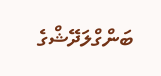ބަންގްލަދޭޝްގެ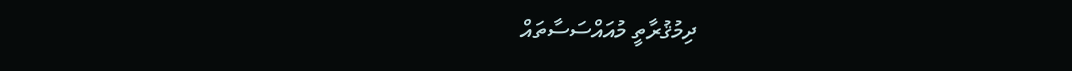ދިމުޤުރާތީ މުއައްސަސާތައް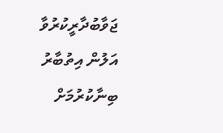ޖަވާބުދާރީކުރުވާ އަލުން އިތުބާރު ބިނާކުރުމަށް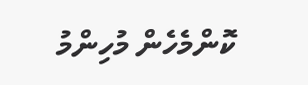ކޮންމެހެން މުހިންމު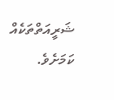ޝަރީއަތްތަކެއް ކަމަށެވެ.